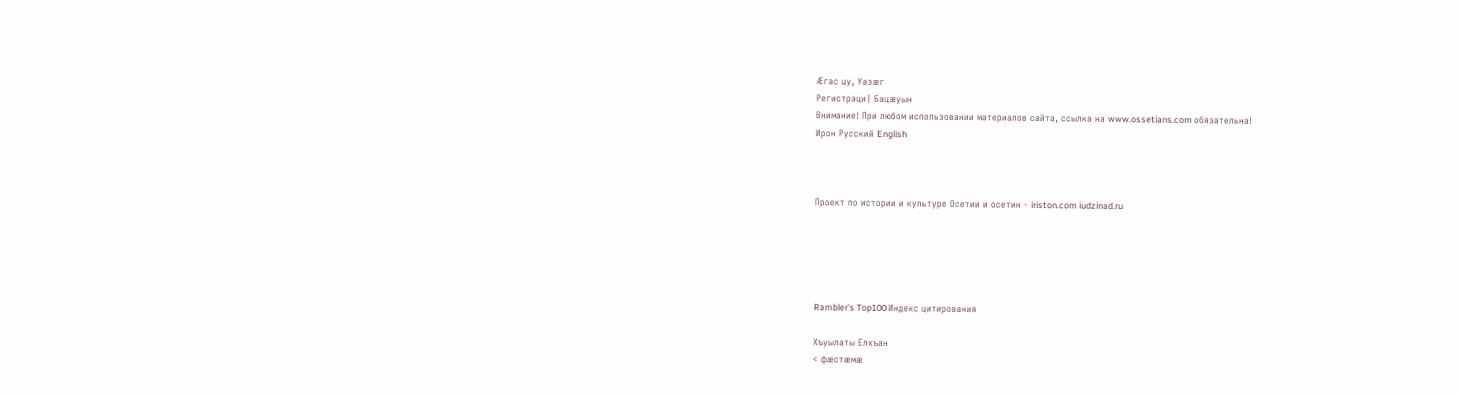Æгас цу, Уазæг
Регистраци| Бацæуын
Внимание! При любом использовании материалов сайта, ссылка на www.ossetians.com обязательна!
Ирон Русский English



Проект по истории и культуре Осетии и осетин - iriston.com iudzinad.ru





Rambler's Top100 Индекс цитирования

Хъуылаты Елхъан
< фæстæмæ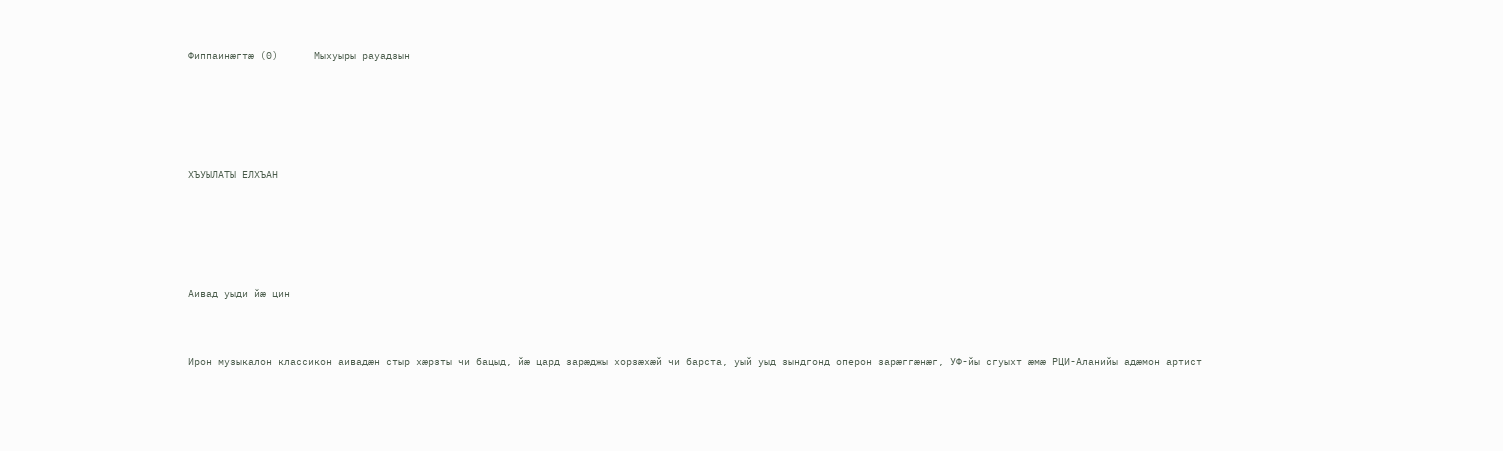Фиппаинæгтæ (0)      Мыхуыры рауадзын






ХЪУЫЛАТЫ ЕЛХЪАН






Аивад уыди йæ цин



Ирон музыкалон классикон аивадæн стыр хæрзты чи бацыд, йæ цард зарæджы хорзæхæй чи барста, уый уыд зындгонд оперон зарæггæнæг, УФ-йы сгуыхт æмæ РЦИ-Аланийы адæмон артист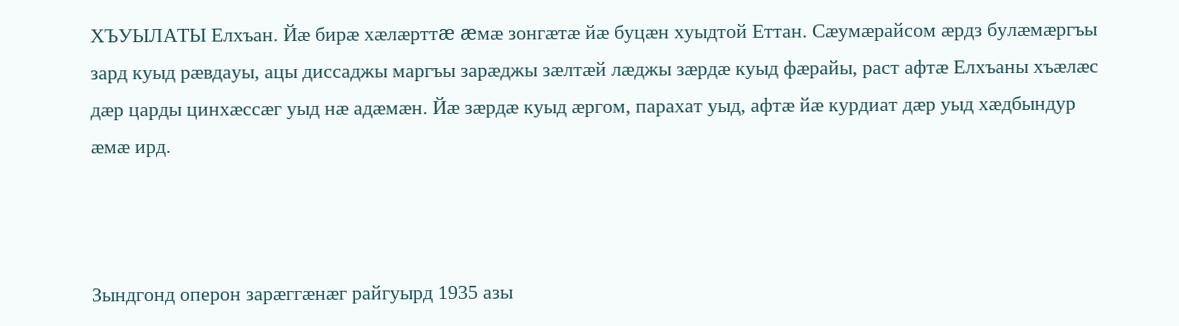ХЪУЫЛАТЫ Елхъан. Йæ бирæ хæлæрттæ æмæ зонгæтæ йæ буцæн хуыдтой Еттан. Сæумæрайсом æрдз булæмæргъы зард куыд рæвдауы, ацы диссаджы маргъы зарæджы зæлтæй лæджы зæрдæ куыд фæрайы, раст афтæ Елхъаны хъæлæс дæр царды цинхæссæг уыд нæ адæмæн. Йæ зæрдæ куыд æргом, парахат уыд, афтæ йæ курдиат дæр уыд хæдбындур æмæ ирд.



Зындгонд оперон зарæггæнæг райгуырд 1935 азы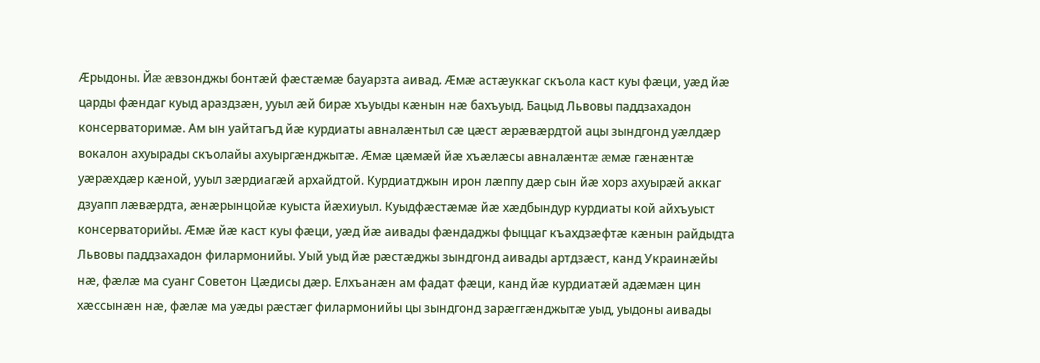Æрыдоны. Йæ æвзонджы бонтæй фæстæмæ бауарзта аивад. Æмæ астæуккаг скъола каст куы фæци, уæд йæ царды фæндаг куыд араздзæн, ууыл æй бирæ хъуыды кæнын нæ бахъуыд. Бацыд Львовы паддзахадон консерваторимæ. Ам ын уайтагъд йæ курдиаты авналæнтыл сæ цæст æрæвæрдтой ацы зындгонд уæлдæр вокалон ахуырады скъолайы ахуыргæнджытæ. Æмæ цæмæй йæ хъæлæсы авналæнтæ æмæ гæнæнтæ уæрæхдæр кæной, ууыл зæрдиагæй архайдтой. Курдиатджын ирон лæппу дæр сын йæ хорз ахуырæй аккаг дзуапп лæвæрдта, æнæрынцойæ куыста йæхиуыл. Куыдфæстæмæ йæ хæдбындур курдиаты кой айхъуыст консерваторийы. Æмæ йæ каст куы фæци, уæд йæ аивады фæндаджы фыццаг къахдзæфтæ кæнын райдыдта Львовы паддзахадон филармонийы. Уый уыд йæ рæстæджы зындгонд аивады артдзæст, канд Украинæйы нæ, фæлæ ма суанг Советон Цæдисы дæр. Елхъанæн ам фадат фæци, канд йæ курдиатæй адæмæн цин хæссынæн нæ, фæлæ ма уæды рæстæг филармонийы цы зындгонд зарæггæнджытæ уыд, уыдоны аивады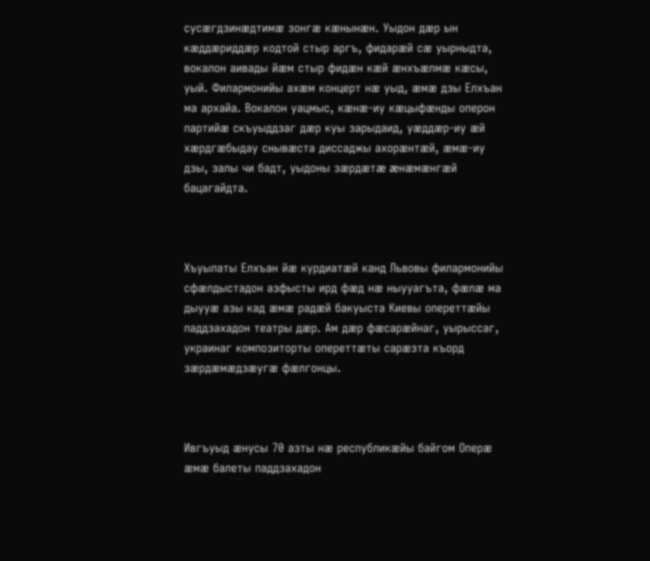сусæгдзинæдтимæ зонгæ кæнынæн. Уыдон дæр ын кæддæриддæр кодтой стыр аргъ, фидарæй сæ уырныдта, вокалон аивады йæм стыр фидæн кæй æнхъæлмæ кæсы, уый. Филармонийы ахæм концерт нæ уыд, æмæ дзы Елхъан ма архайа. Вокалон уацмыс, кæнæ-иу кæцыфæнды оперон партийæ скъуыддзаг дæр куы зарыдаид, уæддæр-иу æй хæрдгæбыдау снывæста диссаджы ахорæнтæй, æмæ-иу дзы, залы чи бадт, уыдоны зæрдæтæ æнæмæнгæй бацагайдта.



Хъуылаты Елхъан йæ курдиатæй канд Львовы филармонийы сфæлдыстадон азфысты ирд фæд нæ ныууагъта, фæлæ ма дыууæ азы кад æмæ радæй бакуыста Киевы опереттæйы паддзахадон театры дæр. Ам дæр фæсарæйнаг, уырыссаг, украинаг композиторты опереттæты сарæзта къорд зæрдæмæдзæугæ фæлгонцы.



Ивгъуыд æнусы 70 азты нæ республикæйы байгом Оперæ æмæ балеты паддзахадон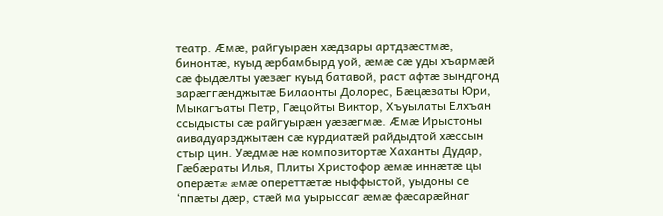театр. Æмæ, райгуырæн хæдзары артдзæстмæ, бинонтæ, куыд æрбамбырд уой, æмæ сæ уды хъармæй сæ фыдæлты уæзæг куыд батавой, раст афтæ зындгонд зарæггæнджытæ Билаонты Долорес, Бæцæзаты Юри, Мыкагъаты Петр, Гæцойты Виктор, Хъуылаты Елхъан ссыдысты сæ райгуырæн уæзæгмæ. Æмæ Ирыстоны аивадуарзджытæн сæ курдиатæй райдыдтой хæссын стыр цин. Уæдмæ нæ композитортæ Хаханты Дудар, Гæбæраты Илья, Плиты Христофор æмæ иннæтæ цы оперæтæ æмæ опереттæтæ ныффыстой, уыдоны се ‘ппæты дæр, стæй ма уырыссаг æмæ фæсарæйнаг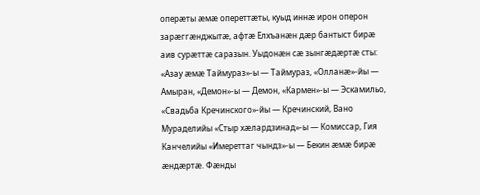оперæты æмæ опереттæты, куыд иннæ ирон оперон зарæггæнджытæ, афтæ Елхъанæн дæр бантыст бирæ аив сурæттæ саразын. Уыдонæн сæ зынгæдæртæ сты: «Азау æмæ Таймураз»-ы — Таймураз, «Олланæ»-йы — Амыран, «Демон»-ы — Демон, «Кармен»-ы — Эскамильо, «Свадьба Кречинского»-йы — Кречинский, Вано Мураделийы «Стыр хæлардзинад»-ы — Комиссар, Гия Канчелийы «Имереттаг чындз»-ы — Бекин æмæ бирæ æндæртæ. Фæнды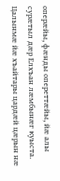оперæйы, фæнды опереттæйы, йæ алы сурæтыл дæр Елхъан лæмбынæг куыста. Цалынмæ йæ хъайтары цардæй цæрын нæ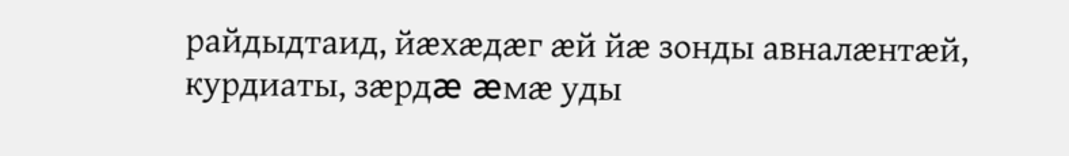райдыдтаид, йæхæдæг æй йæ зонды авналæнтæй, курдиаты, зæрдæ æмæ уды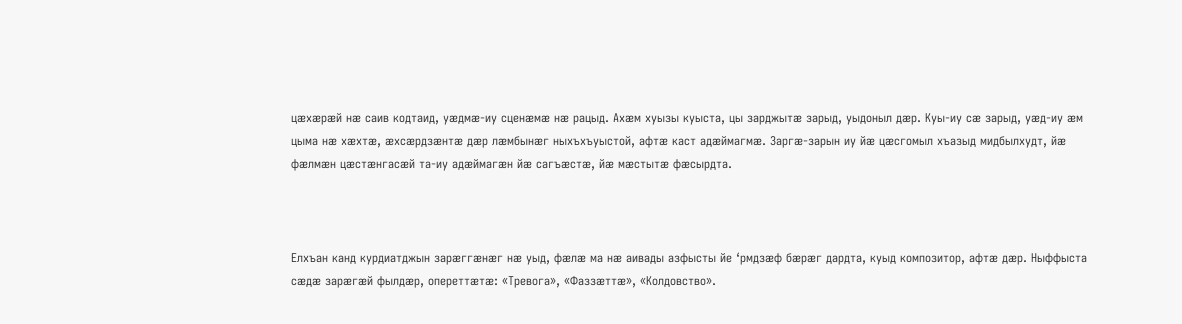цæхæрæй нæ саив кодтаид, уæдмæ-иу сценæмæ нæ рацыд. Ахæм хуызы куыста, цы зарджытæ зарыд, уыдоныл дæр. Куы-иу сæ зарыд, уæд-иу æм цыма нæ хæхтæ, æхсæрдзæнтæ дæр лæмбынæг ныхъхъуыстой, афтæ каст адæймагмæ. Заргæ-зарын иу йæ цæсгомыл хъазыд мидбылхудт, йæ фæлмæн цæстæнгасæй та-иу адæймагæн йæ сагъæстæ, йæ мæстытæ фæсырдта.



Елхъан канд курдиатджын зарæггæнæг нæ уыд, фæлæ ма нæ аивады азфысты йе ‘рмдзæф бæрæг дардта, куыд композитор, афтæ дæр. Ныффыста сæдæ зарæгæй фылдæр, опереттæтæ: «Тревога», «Фаззæттæ», «Колдовство».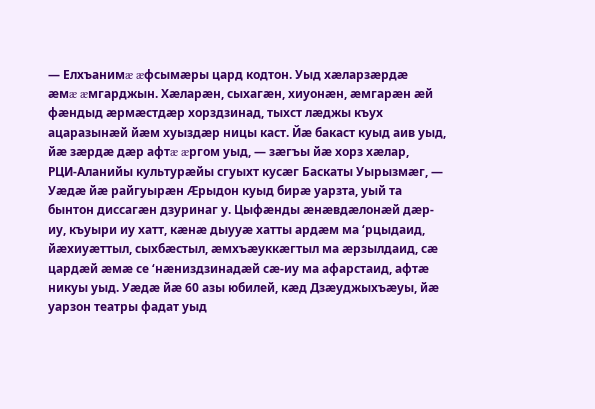— Елхъанимæ æфсымæры цард кодтон. Уыд хæларзæрдæ æмæ æмгарджын. Хæларæн, сыхагæн, хиуонæн, æмгарæн æй фæндыд æрмæстдæр хорздзинад, тыхст лæджы къух ацаразынæй йæм хуыздæр ницы каст. Йæ бакаст куыд аив уыд, йæ зæрдæ дæр афтæ æргом уыд, — зæгъы йæ хорз хæлар, РЦИ-Аланийы культурæйы сгуыхт кусæг Баскаты Уырызмæг, — Уæдæ йæ райгуырæн Æрыдон куыд бирæ уарзта, уый та бынтон диссагæн дзуринаг у. Цыфæнды æнæвдæлонæй дæр-иу, къуыри иу хатт, кæнæ дыууæ хатты ардæм ма ‘рцыдаид, йæхиуæттыл, сыхбæстыл, æмхъæуккæгтыл ма æрзылдаид, сæ цардæй æмæ се ‘нæниздзинадæй сæ-иу ма афарстаид, афтæ никуы уыд. Уæдæ йæ 60 азы юбилей, кæд Дзæуджыхъæуы, йæ уарзон театры фадат уыд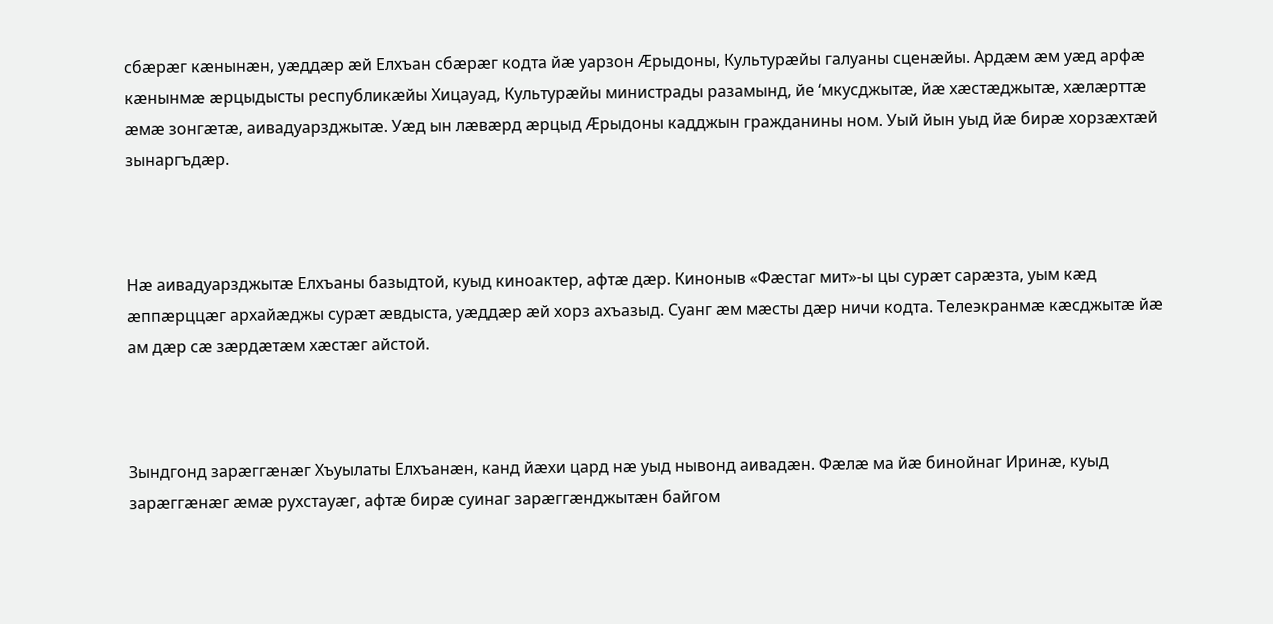сбæрæг кæнынæн, уæддæр æй Елхъан сбæрæг кодта йæ уарзон Æрыдоны, Культурæйы галуаны сценæйы. Ардæм æм уæд арфæ кæнынмæ æрцыдысты республикæйы Хицауад, Культурæйы министрады разамынд, йе ‘мкусджытæ, йæ хæстæджытæ, хæлæрттæ æмæ зонгæтæ, аивадуарзджытæ. Уæд ын лæвæрд æрцыд Æрыдоны кадджын гражданины ном. Уый йын уыд йæ бирæ хорзæхтæй зынаргъдæр.



Нæ аивадуарзджытæ Елхъаны базыдтой, куыд киноактер, афтæ дæр. Киноныв «Фæстаг мит»-ы цы сурæт сарæзта, уым кæд æппæрццæг архайæджы сурæт æвдыста, уæддæр æй хорз ахъазыд. Суанг æм мæсты дæр ничи кодта. Телеэкранмæ кæсджытæ йæ ам дæр сæ зæрдæтæм хæстæг айстой.



Зындгонд зарæггæнæг Хъуылаты Елхъанæн, канд йæхи цард нæ уыд нывонд аивадæн. Фæлæ ма йæ бинойнаг Иринæ, куыд зарæггæнæг æмæ рухстауæг, афтæ бирæ суинаг зарæггæнджытæн байгом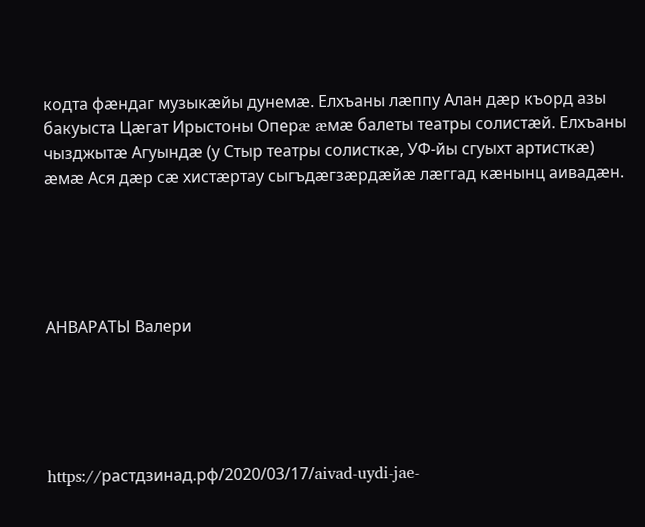кодта фæндаг музыкæйы дунемæ. Елхъаны лæппу Алан дæр къорд азы бакуыста Цæгат Ирыстоны Оперæ æмæ балеты театры солистæй. Елхъаны чызджытæ Агуындæ (у Стыр театры солисткæ, УФ-йы сгуыхт артисткæ) æмæ Ася дæр сæ хистæртау сыгъдæгзæрдæйæ лæггад кæнынц аивадæн.





АНВАРАТЫ Валери





https://растдзинад.рф/2020/03/17/aivad-uydi-jae-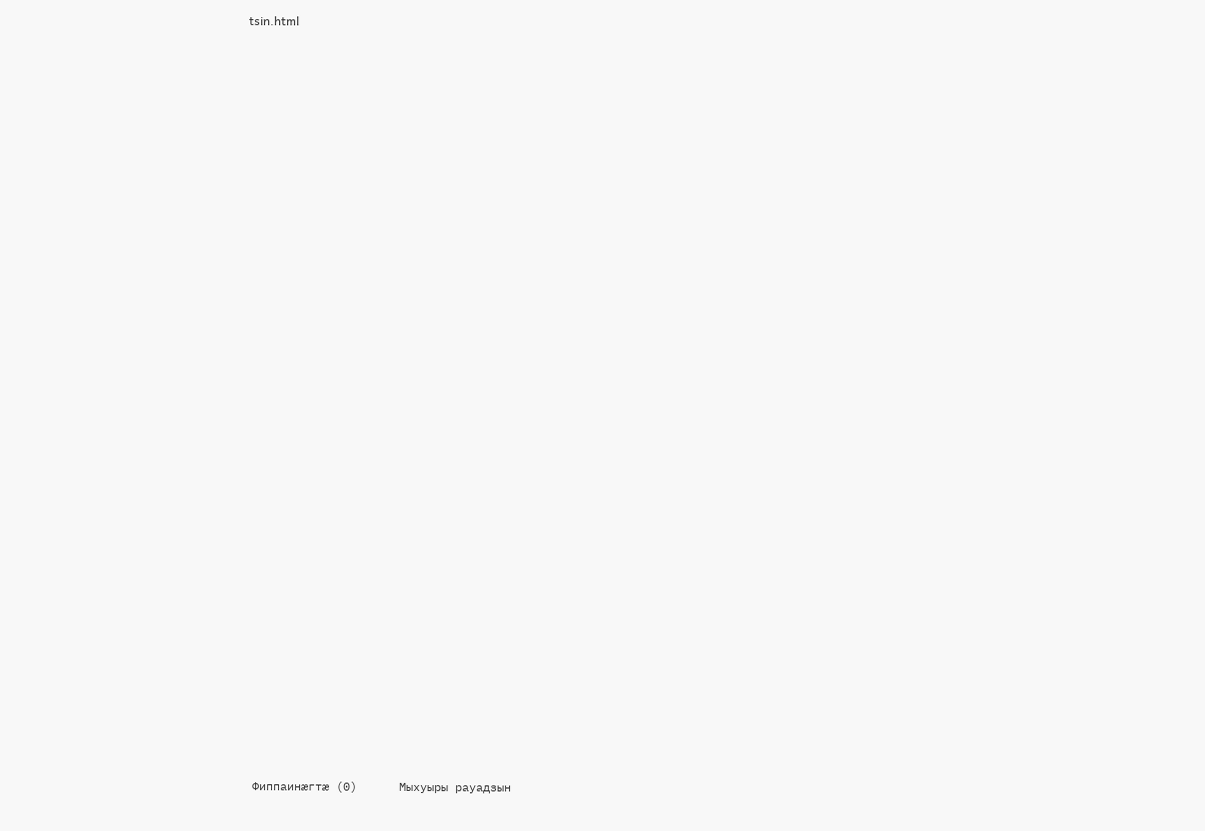tsin.html

























































 Фиппаинæгтæ (0)      Мыхуыры рауадзын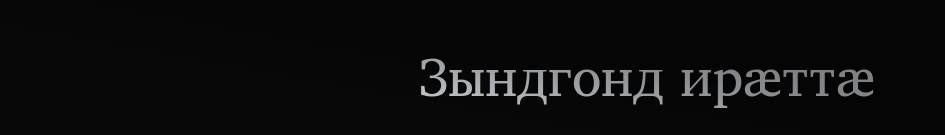Зындгонд ирæттæ